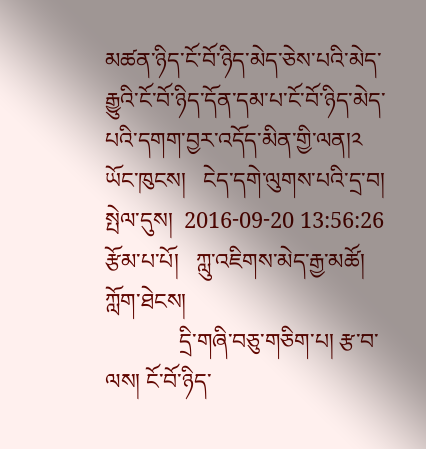མཚན་ཉིད་ངོ་བོ་ཉིད་མེད་ཅེས་པའི་མེད་རྒྱུའི་ངོ་བོ་ཉིད་དོན་དམ་པ་ངོ་བོ་ཉིད་མེད་པའི་དགག་བྱར་འདོད་མིན་གྱི་ལན།༢
ཡོང་ཁུངས།   ངེད་དགེ་ལུགས་པའི་དྲ་བ།     སྤེལ་དུས།  2016-09-20 13:56:26     རྩོམ་པ་པོ།   ཀླུ་འཇིགས་མེད་རྒྱ་མཚོ།     ཀློག་ཐེངས།
             དྲི་གཞི་བཅུ་གཅིག་པ། རྩ་བ་ལས། ངོ་བོ་ཉིད་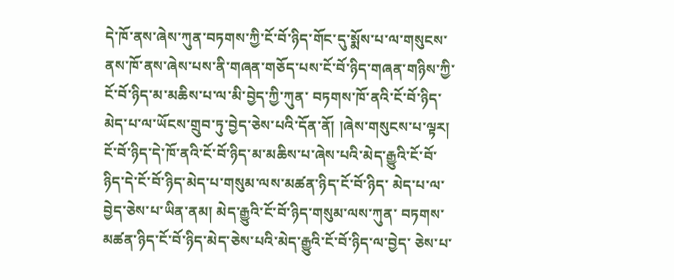དེ་ཁོ་ནས་ཞེས་ཀུན་བཏགས་ཀྱི་ངོ་བོ་ཉིད་གོང་དུ་སྨོས་པ་ལ་གསུངས་ནས་ཁོ་ནས་ཞེས་པས་ནི་གཞན་གཅོད་པས་ངོ་བོ་ཉིད་གཞན་གཉིས་ཀྱི་ངོ་བོ་ཉིད་མ་མཆིས་པ་ལ་མི་བྱེད་ཀྱི་ཀུན་ བཏགས་ཁོ་ནའི་ངོ་བོ་ཉིད་མེད་པ་ལ་ཡོངས་གྲུབ་ཏུ་བྱེད་ཅེས་པའི་དོན་ནོ། །ཞེས་གསུངས་པ་ལྟར། ངོ་བོ་ཉིད་དེ་ཁོ་ནའི་ངོ་བོ་ཉིད་མ་མཆིས་པ་ཞེས་པའི་མེད་རྒྱུའི་ངོ་བོ་ཉིད་དེ་ངོ་བོ་ཉིད་མེད་པ་གསུམ་ལས་མཚན་ཉིད་ངོ་བོ་ཉིད་ མེད་པ་ལ་བྱེད་ཅེས་པ་ཡིན་ནམ། མེད་རྒྱུའི་ངོ་བོ་ཉིད་གསུམ་ལས་ཀུན་ བཏགས་མཚན་ཉིད་ངོ་བོ་ཉིད་མེད་ཅེས་པའི་མེད་རྒྱུའི་ངོ་བོ་ཉིད་ལ་བྱེད་ ཅེས་པ་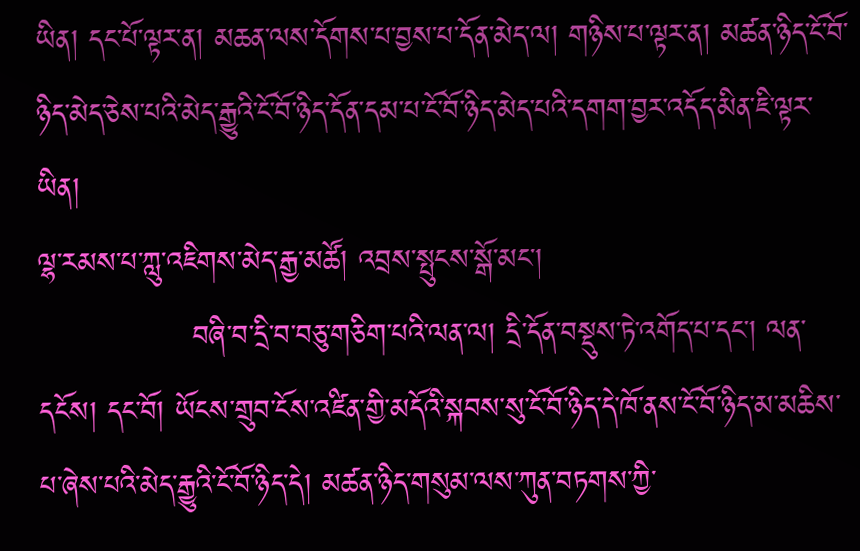ཡིན། དང་པོ་ལྟར་ན། མཆན་ལས་དོགས་པ་བྱས་པ་དོན་མེད་ལ། གཉིས་པ་ལྟར་ན། མཚན་ཉིད་ངོ་བོ་ཉིད་མེད་ཅེས་པའི་མེད་རྒྱུའི་ངོ་བོ་ཉིད་དོན་དམ་པ་ངོ་བོ་ཉིད་མེད་པའི་དགག་བྱར་འདོད་མིན་ཇི་ལྟར་ཡིན།
ལྷ་རམས་པ་ཀླུ་འཇིགས་མེད་རྒྱ་མཚོ། འབྲས་སྤུངས་སྒོ་མང་།
               བཞི་བ་དྲི་བ་བཅུ་གཅིག་པའི་ལན་ལ། དྲི་དོན་བསྡུས་ཏེ་འགོད་པ་དང་། ལན་དངོས། དང་བོ། ཡོངས་གྲུབ་ངོས་འཛིན་གྱི་མདོའི་སྐབས་སུ་ངོ་བོ་ཉིད་དེ་ཁོ་ནས་ངོ་བོ་ཉིད་མ་མཆིས་པ་ཞེས་པའི་མེད་རྒྱུའི་ངོ་བོ་ཉིད་དེ། མཚན་ཉིད་གསུམ་ལས་ཀུན་བཏགས་ཀྱི་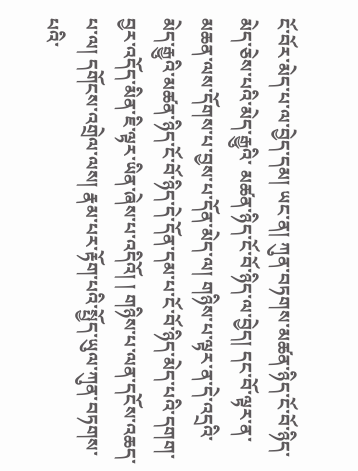ངོ་བོར་མེད་པ་ལ་བྱེད་དམ། ཡང་ན། ཀུན་བཏགས་མཚན་ཉིད་ངོ་བོ་ཉིད་མེད་ཅེས་པའི་མེད་རྒྱུའི་ མཚན་ཉིད་ངོ་བོ་ཉིད་ལ་བྱེད། དང་བོ་ལྟར་ན་མཆན་ལས་དོགས་པ་བྱས་པ་དོན་མེད་ལ། གཉིས་པ་ལྟར་ན་དེ་འདྲའི་མེད་རྒྱུའི་མཚན་ཉིད་ངོ་བོ་ཉིད་དེ་དོན་དམ་པ་ངོ་བོ་ཉིད་མེད་པའི་དགག་བྱར་འདོད་མིན་ཇི་ལྟར་ཡིན་ཞེས་པ་འདིའོ། ། གཉིས་པ་ལན་དངོས་འཆད་པ་ལ། དགོངས་འགྲེལ་ལས། རྣམ་པར་རྟོག་པའི་སྤྱོད་ཡུལ་ཀུན་བཏགས་པའི་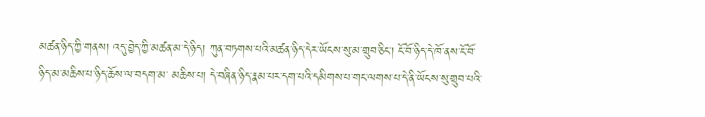མཚན་ཉིད་ཀྱི་གནས། འདུ་བྱེད་ཀྱི་མཚན་མ་དེ་ཉིད། ཀུན་བཏགས་པའི་མཚན་ཉིད་དེར་ཡོངས་སུ་མ་གྲུབ་ཅིང་། ངོ་བོ་ཉིད་དེ་ཁོ་ནས་ངོ་བོ་ཉིད་མ་མཆིས་པ་ཉིད་ཆོས་ལ་བདག་མ་ མཆིས་པ། དེ་བཞིན་ཉིད་རྣམ་པར་དག་པའི་དམིགས་པ་གང་ལགས་པ་དེ་ནི་ཡོངས་སུ་གྲུབ་པའི་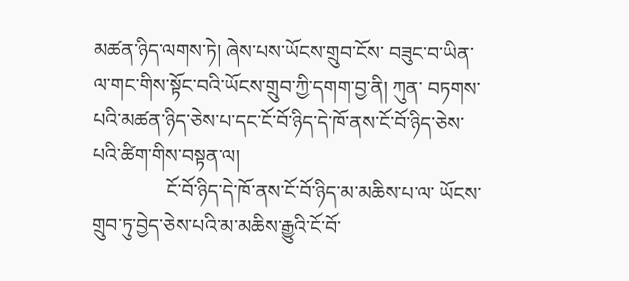མཚན་ཉིད་ལགས་ཏེ། ཞེས་པས་ཡོངས་གྲུབ་ངོས་ བཟུང་བ་ཡིན་ལ་གང་གིས་སྟོང་བའི་ཡོངས་གྲུབ་ཀྱི་དགག་བྱ་ནི། ཀུན་ བཏགས་པའི་མཚན་ཉིད་ཅེས་པ་དང་ངོ་བོ་ཉིད་དེ་ཁོ་ནས་ངོ་བོ་ཉིད་ཅེས་ པའི་ཚིག་གིས་བསྟན་ལ།
               ངོ་བོ་ཉིད་དེ་ཁོ་ནས་ངོ་བོ་ཉིད་མ་མཆིས་པ་ལ་ ཡོངས་གྲུབ་ཏུ་བྱེད་ཅེས་པའི་མ་མཆིས་རྒྱུའི་ངོ་བོ་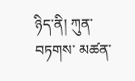ཉིད་ནི། ཀུན་བཏགས་ མཚན་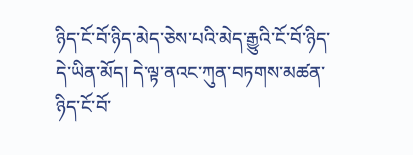ཉིད་ངོ་བོ་ཉིད་མེད་ཅེས་པའི་མེད་རྒྱུའི་ངོ་བོ་ཉིད་དེ་ཡིན་མོད། དེ་ལྟ་ནའང་ཀུན་བཏགས་མཚན་ཉིད་ངོ་བོ་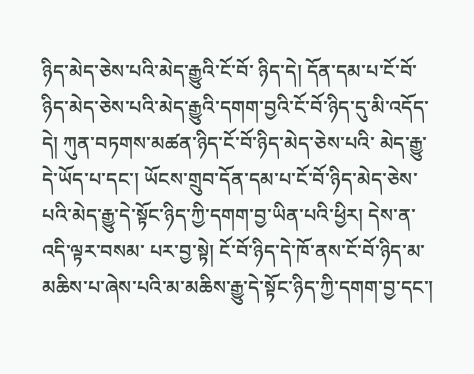ཉིད་མེད་ཅེས་པའི་མེད་རྒྱུའི་ངོ་བོ་ ཉིད་དེ། དོན་དམ་པ་ངོ་བོ་ཉིད་མེད་ཅེས་པའི་མེད་རྒྱུའི་དགག་བྱའི་ངོ་བོ་ཉིད་དུ་མི་འདོད་དེ། ཀུན་བཏགས་མཚན་ཉིད་ངོ་བོ་ཉིད་མེད་ཅེས་པའི་ མེད་རྒྱུ་དེ་ཡོད་པ་དང་། ཡོངས་གྲུབ་དོན་དམ་པ་ངོ་བོ་ཉིད་མེད་ཅེས་པའི་མེད་རྒྱུ་དེ་སྟོང་ཉིད་ཀྱི་དགག་བྱ་ཡིན་པའི་ཕྱིར། དེས་ན་འདི་ལྟར་བསམ་ པར་བྱ་སྟེ། ངོ་བོ་ཉིད་དེ་ཁོ་ནས་ངོ་བོ་ཉིད་མ་མཆིས་པ་ཞེས་པའི་མ་མཆིས་རྒྱུ་དེ་སྟོང་ཉིད་ཀྱི་དགག་བྱ་དང་།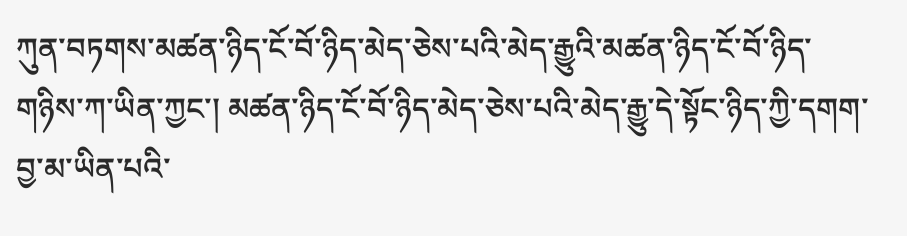ཀུན་བཏགས་མཚན་ཉིད་ངོ་བོ་ཉིད་མེད་ཅེས་པའི་མེད་རྒྱུའི་མཚན་ཉིད་ངོ་བོ་ཉིད་གཉིས་ཀ་ཡིན་ཀྱང་། མཚན་ཉིད་ངོ་བོ་ཉིད་མེད་ཅེས་པའི་མེད་རྒྱུ་དེ་སྟོང་ཉིད་ཀྱི་དགག་བྱ་མ་ཡིན་པའི་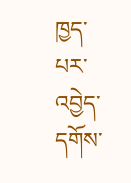ཁྱད་ པར་འབྱེད་དགོས་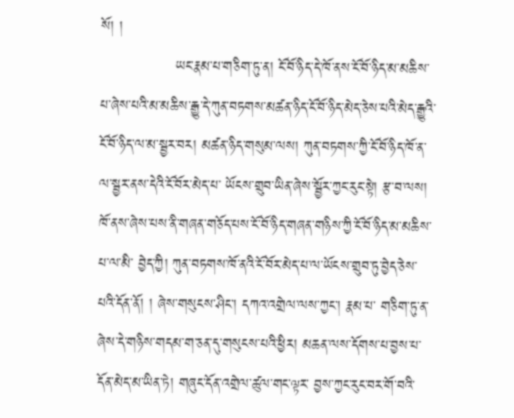སོ། །
               ཡང་རྣམ་པ་གཅིག་ཏུ་ན། ངོ་བོ་ཉིད་དེ་ཁོ་ནས་ངོ་བོ་ཉིད་མ་མཆིས་པ་ཞེས་པའི་མ་མཆིས་རྒྱུ་དེ་ཀུན་བཏགས་མཚན་ཉིད་ངོ་བོ་ཉིད་མེད་ཅེས་པའི་མེད་རྒྱུའི་ངོ་བོ་ཉིད་ལ་མ་སྦྱར་བར། མཚན་ཉིད་གསུམ་ལས། ཀུན་བཏགས་ཀྱི་ངོ་བོ་ཉིད་ཁོ་ན་ལ་སྦྱར་ནས་དེའི་ངོ་བོར་མེད་པ་ ཡོངས་གྲུབ་ཡིན་ཞེས་སྦྱོར་ཀྱང་རུང་སྟེ། རྩ་བ་ལས། ཁོ་ནས་ཞེས་པས་ནི་གཞན་གཅོད་པས་ངོ་བོ་ཉིད་གཞན་གཉིས་ཀྱི་ངོ་བོ་ཉིད་མ་མཆིས་པ་ལ་མི་ བྱེད་ཀྱི། ཀུན་བཏགས་ཁོ་ནའི་ངོ་བོར་མེད་པ་ལ་ཡོངས་གྲུབ་ཏུ་བྱེད་ཅེས་ པའི་དོན་ནོ། ། ཞེས་གསུངས་ཤིང་། དཀའ་འགྲེལ་ལས་ཀྱང་། རྣམ་པ་ གཅིག་ཏུ་ན་ཞེས་དེ་གཉིས་གདམ་ག་ཅན་དུ་གསུངས་པའི་ཕྱིར། མཆན་ལས་དོགས་པ་བྱས་པ་དོན་མེད་མ་ཡིན་ཏེ། གཞུང་དོན་འགྲེལ་ཚུལ་གང་ལྟར་ བྱས་ཀྱང་རུང་བར་གོ་བའི་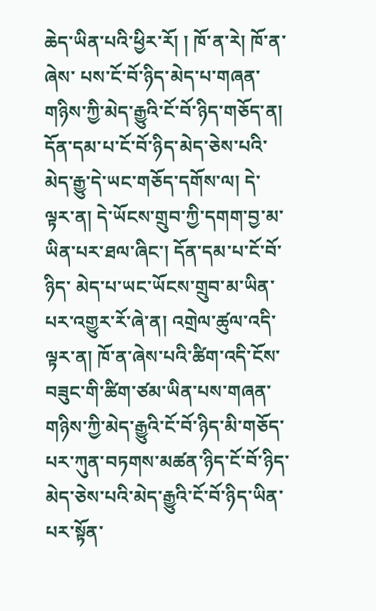ཆེད་ཡིན་པའི་ཕྱིར་རོ། ། ཁོ་ན་རེ། ཁོ་ན་ཞེས་ པས་ངོ་བོ་ཉིད་མེད་པ་གཞན་གཉིས་ཀྱི་མེད་རྒྱུའི་ངོ་བོ་ཉིད་གཅོད་ན། དོན་དམ་པ་ངོ་བོ་ཉིད་མེད་ཅེས་པའི་མེད་རྒྱུ་དེ་ཡང་གཅོད་དགོས་ལ། དེ་ལྟར་ན། དེ་ཡོངས་གྲུབ་ཀྱི་དགག་བྱ་མ་ཡིན་པར་ཐལ་ཞིང་། དོན་དམ་པ་ངོ་བོ་ཉིད་ མེད་པ་ཡང་ཡོངས་གྲུབ་མ་ཡིན་པར་འགྱུར་རོ་ཞེ་ན། འགྲེལ་ཚུལ་འདི་ལྟར་ན། ཁོ་ན་ཞེས་པའི་ཚིག་འདི་ངོས་བཟུང་གི་ཚིག་ཙམ་ཡིན་པས་གཞན་གཉིས་ཀྱི་མེད་རྒྱུའི་ངོ་བོ་ཉིད་མི་གཅོད་པར་ཀུན་བཏགས་མཚན་ཉིད་ངོ་བོ་ཉིད་མེད་ཅེས་པའི་མེད་རྒྱུའི་ངོ་བོ་ཉིད་ཡིན་པར་སྟོན་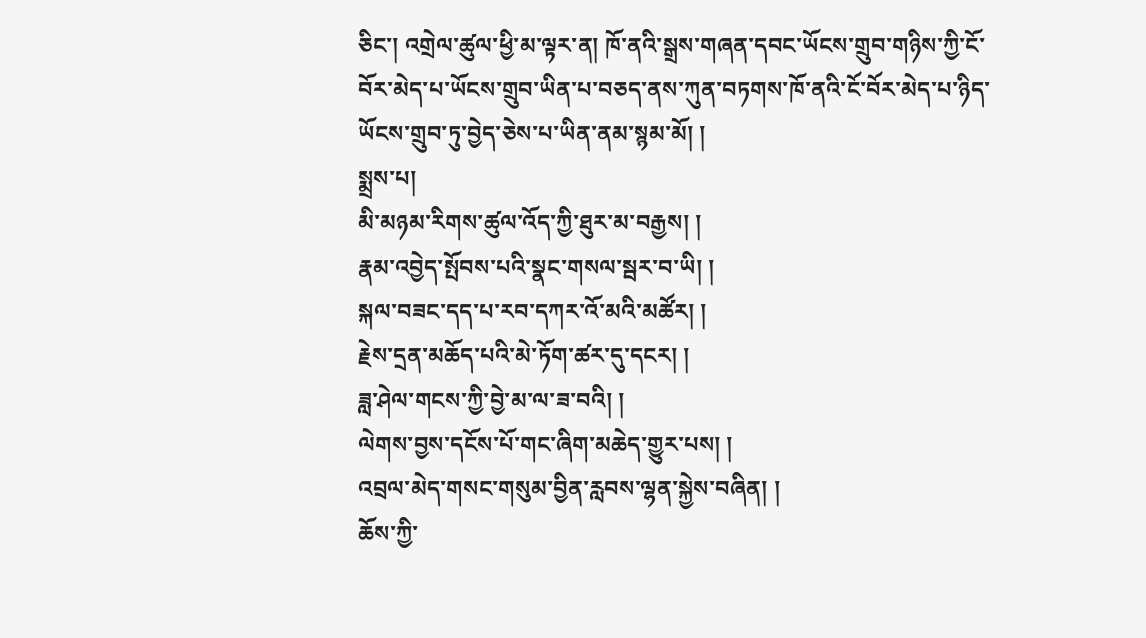ཅིང་། འགྲེལ་ཚུལ་ཕྱི་མ་ལྟར་ན། ཁོ་ནའི་སྒྲས་གཞན་དབང་ཡོངས་གྲུབ་གཉིས་ཀྱི་ངོ་བོར་མེད་པ་ཡོངས་གྲུབ་ཡིན་པ་བཅད་ནས་ཀུན་བཏགས་ཁོ་ནའི་ངོ་བོར་མེད་པ་ཉིད་ཡོངས་གྲུབ་ཏུ་བྱེད་ཅེས་པ་ཡིན་ནམ་སྙམ་མོ། །
སྨྲས་པ།
མི་མཉམ་རིགས་ཚུལ་འོད་ཀྱི་ཐུར་མ་བརྒྱས། །
རྣམ་འབྱེད་སྤོབས་པའི་སྣང་གསལ་སྦར་བ་ཡི། །
སྐལ་བཟང་དད་པ་རབ་དཀར་འོ་མའི་མཚོར། །
རྗེས་དྲན་མཆོད་པའི་མེ་ཏོག་ཚར་དུ་དངར། །
ཟླ་ཤེལ་གངས་ཀྱི་བྱེ་མ་ལ་ཟ་བའི། །
ལེགས་བྱས་དངོས་པོ་གང་ཞིག་མཆེད་གྱུར་པས། །
འབྲལ་མེད་གསང་གསུམ་བྱིན་རླབས་ལྷན་སྐྱེས་བཞིན། །
ཆོས་ཀྱི་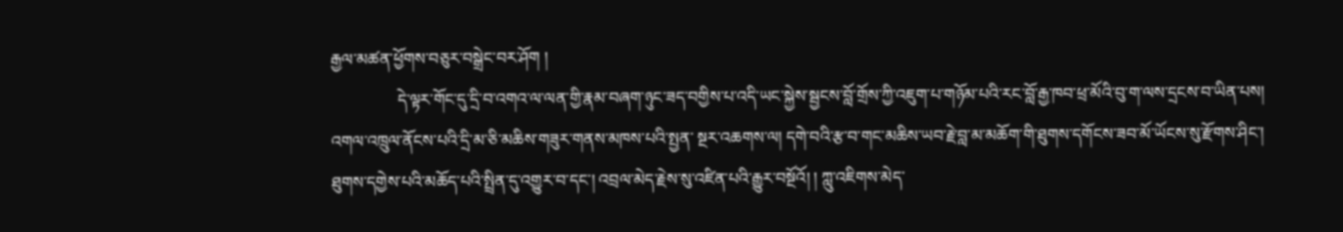རྒྱལ་མཚན་ཕྱོགས་བཅུར་བསྒྲེང་བར་ཤོག །
                དེ་ལྟར་གོང་དུ་དྲི་བ་འགའ་ལ་ལན་གྱི་རྣམ་བཞག་ཉུང་ཟད་བགྱིས་པ་འདི་ཡང་སྐྱེས་སྦྱངས་བློ་གྲོས་ཀྱི་འཇུག་པ་གཉོམ་པའི་རང་བློ་རྒྱ་ཁབ་ཕྲ་མོའི་བུ་ག་ལས་དྲངས་བ་ཡིན་པས། འགལ་འཁྲུལ་ནོངས་པའི་དྲི་མ་ཅི་མཆིས་གཟུར་གནས་མཁས་པའི་སྤྱན་ སྔར་འཆགས་ལ། དགེ་བའི་རྩ་བ་གང་མཆིས་ཡབ་རྗེ་བླ་མ་མཆོག་གི་ཐུགས་དགོངས་ཟབ་མོ་ཡོངས་སུ་རྫོགས་ཤིང་། ཐུགས་དགྱེས་པའི་མཆོད་པའི་སྤྲིན་དུ་འགྱུར་བ་དང་། འབྲལ་མེད་རྗེས་སུ་འཛིན་པའི་རྒྱུར་བསྔོའོ། ། ཀླུ་འཇིགས་མེད་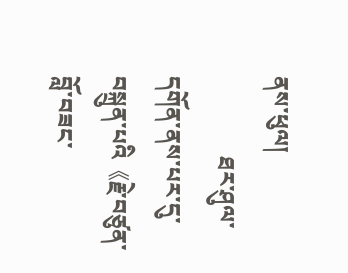ནས་ཕུལ།
              ཐར་ཤུལ་དགོན་ནས་པར་དུ་བསྐྲུན་པའི《རྗེ་བཙུན་བློ་བཟང་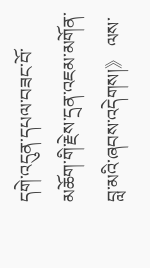དགེ་འདུན་དཔལ་བཟང་བོ་མཆོག་གི་རྗེས་དྲན་འཇམ་མགོན་བླ་མའི་ཞབས་འདེགས།》 ལས་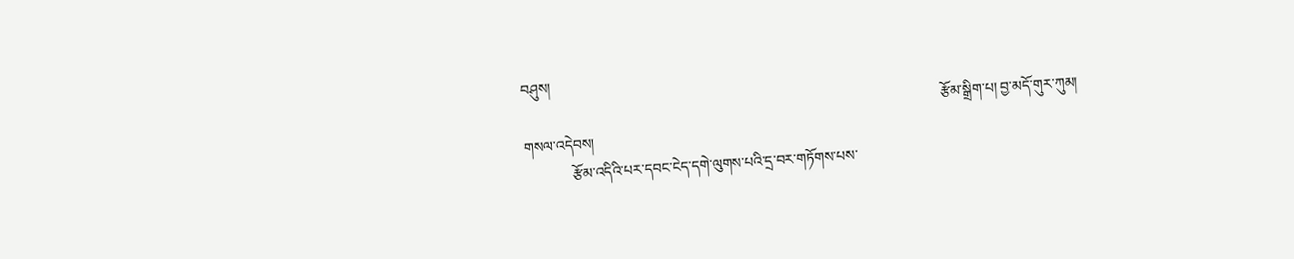བཤུས།
                                                                                                                   རྩོམ་སྒྲིག་པ། བྱ་མདོ་གུར་ཀུམ།
གསལ་འདེབས།
             རྩོམ་འདིའི་པར་དབང་ངེད་དགེ་ལུགས་པའི་དྲ་བར་གཏོགས་པས་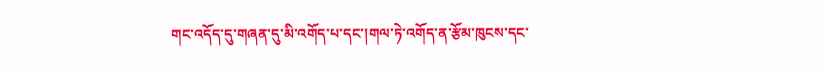གང་འདོད་དུ་གཞན་དུ་མི་འགོད་པ་དང་།གལ་ཏེ་འགོད་ན་རྩོམ་ཁུངས་དང་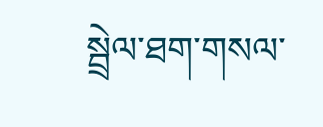སྦྲེལ་ཐག་གསལ་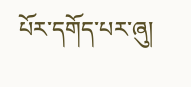པོར་དགོད་པར་ཞུ།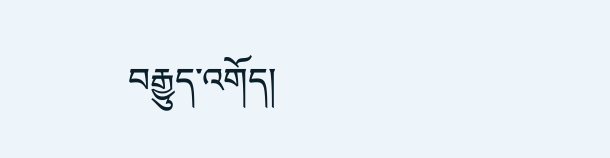བརྒྱུད་འགོད།